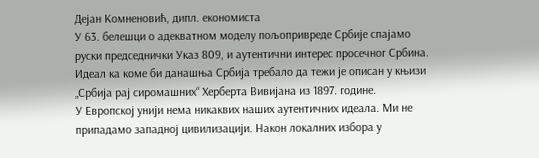Дејан Комненовић, дипл. економиста
У 63. белешци о адекватном моделу пољопривреде Србије спајамо руски председнички Указ 809, и аутентични интерес просечног Србина. Идеал ка коме би данашња Србија требало да тежи је описан у књизи „Србија рај сиромашних“ Херберта Вивијана из 1897. године.
У Европској унији нема никаквих наших аутентичних идеала. Ми не припадамо западној цивилизацији. Након локалних избора у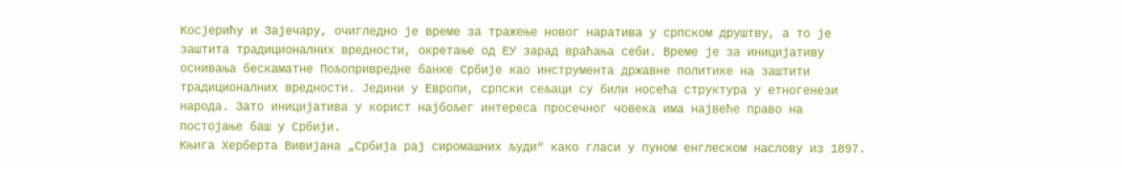Косјерићу и Зајечару, очигледно је време за тражење новог наратива у српском друштву, а то је заштита традиционалних вредности, окретање од ЕУ зарад враћања себи. Време је за иницијативу оснивања бескаматне Пољопривредне банке Србије као инструмента државне политике на заштити традиционалних вредности. Једини у Европи, српски сељаци су били носећа структура у етногенези народа. Зато иницијатива у корист најбољег интереса просечног човека има највеће право на постојање баш у Србији.
Књига Херберта Вивијана „Србија рај сиромашних људи“ како гласи у пуном енглеском наслову из 1897.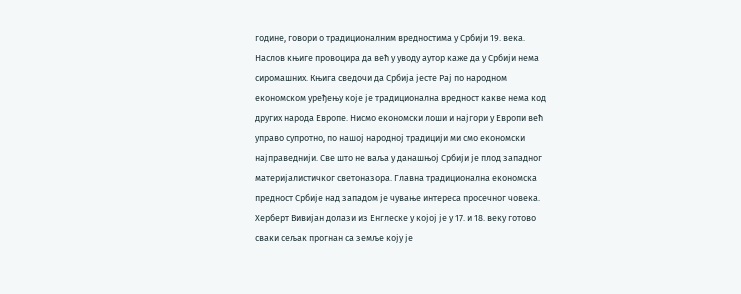године, говори о традиционалним вредностима у Србији 19. века. Наслов књиге провоцира да већ у уводу аутор каже да у Србији нема сиромашних. Књига сведочи да Србија јесте Рај по народном економском уређењу које је традиционална вредност какве нема код других народа Европе. Нисмо економски лоши и најгори у Европи већ управо супротно, по нашој народној традицији ми смо економски најправеднији. Све што не ваља у данашњој Србији је плод западног материјалистичког светоназора. Главна традиционална економска предност Србије над западом је чување интереса просечног човека.
Херберт Вивијан долази из Енглеске у којој је у 17. и 18. веку готово сваки сељак прогнан са земље коју је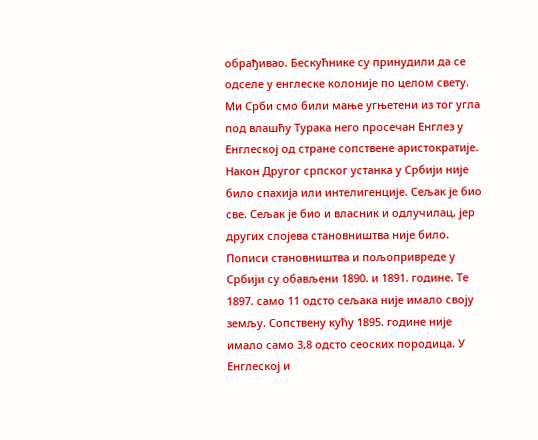обрађивао. Бескућнике су принудили да се одселе у енглеске колоније по целом свету. Ми Срби смо били мање угњетени из тог угла под влашћу Турака него просечан Енглез у Енглеској од стране сопствене аристократије. Након Другог српског устанка у Србији није било спахија или интелигенције. Сељак је био све. Сељак је био и власник и одлучилац, јер других слојева становништва није било. Пописи становништва и пољопривреде у Србији су обављени 1890. и 1891. године. Те 1897. само 11 одсто сељака није имало своју земљу. Сопствену кућу 1895. године није имало само 3,8 одсто сеоских породица. У Енглеској и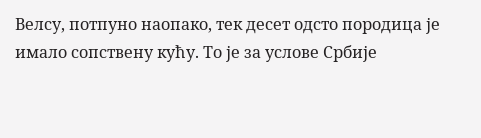Велсу, потпуно наопако, тек десет одсто породица је имало сопствену кућу. То је за услове Србије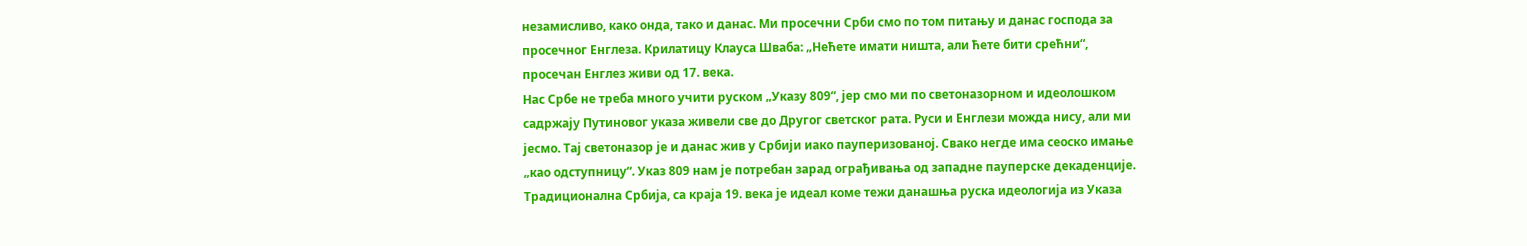незамисливо, како онда, тако и данас. Ми просечни Срби смо по том питању и данас господа за просечног Енглеза. Крилатицу Клауса Шваба: „Нећете имати ништа, али ћете бити срећни“, просечан Енглез живи од 17. века.
Нас Србе не треба много учити руском „Указу 809“, јер смо ми по светоназорном и идеолошком садржају Путиновог указа живели све до Другог светског рата. Руси и Енглези можда нису, али ми јесмо. Тај светоназор је и данас жив у Србији иако пауперизованој. Свако негде има сеоско имање „као одступницу“. Указ 809 нам је потребан зарад ограђивања од западне пауперске декаденције.
Традиционална Србија, са краја 19. века је идеал коме тежи данашња руска идеологија из Указа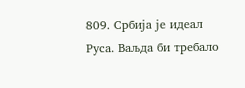809. Србија је идеал Руса. Ваљда би требало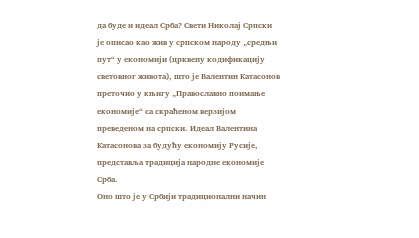да буде и идеал Срба? Свети Николај Српски је описао као жив у српском народу „средњи пут“ у економији (црквену кодификацију световног живота), што је Валентин Катасонов преточио у књигу „Православно поимање економије“ са скраћеном верзијом преведеном на српски. Идеал Валентина Катасонова за будућу економију Русије, представља традиција народне економије Срба.
Оно што је у Србији традиционални начин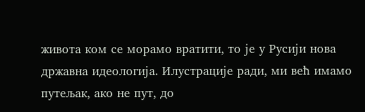живота ком се морамо вратити, то је у Русији нова државна идеологија. Илустрације ради, ми већ имамо путељак, ако не пут, до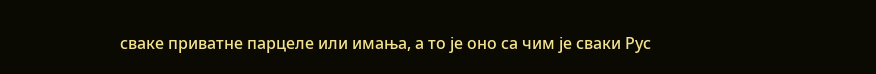сваке приватне парцеле или имања, а то је оно са чим је сваки Рус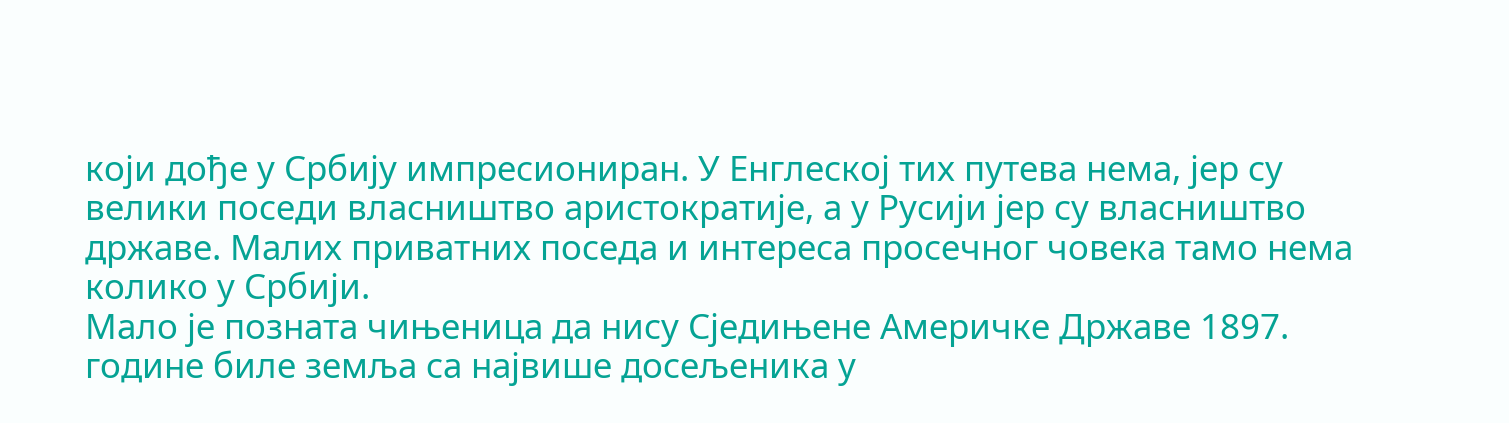који дође у Србију импресиониран. У Енглеској тих путева нема, јер су велики поседи власништво аристократије, а у Русији јер су власништво државе. Малих приватних поседа и интереса просечног човека тамо нема колико у Србији.
Мало је позната чињеница да нису Сједињене Америчке Државе 1897. године биле земља са највише досељеника у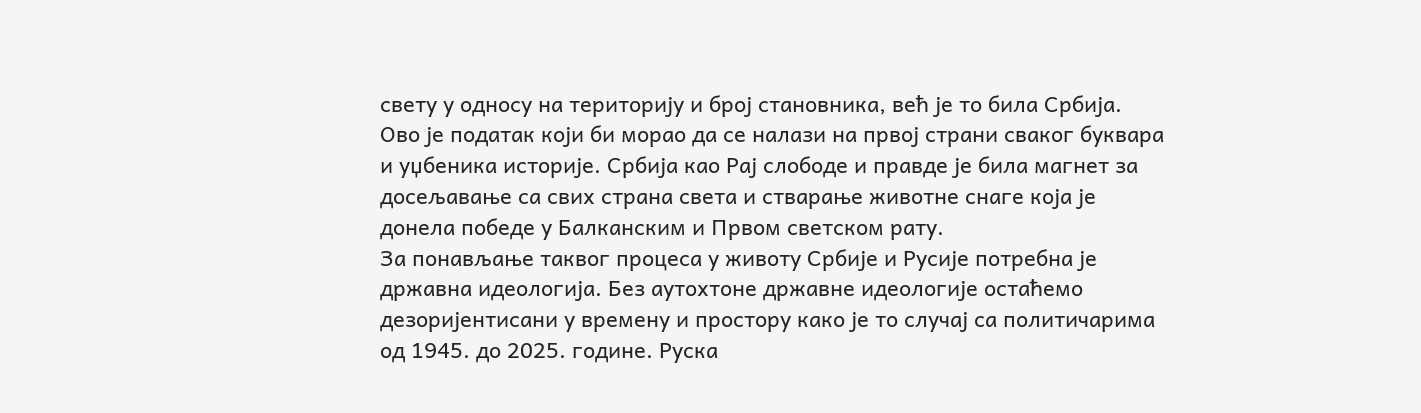свету у односу на територију и број становника, већ је то била Србија. Ово је податак који би морао да се налази на првој страни сваког буквара и уџбеника историје. Србија као Рај слободе и правде је била магнет за досељавање са свих страна света и стварање животне снаге која је донела победе у Балканским и Првом светском рату.
За понављање таквог процеса у животу Србије и Русије потребна је државна идеологија. Без аутохтоне државне идеологије остаћемо дезоријентисани у времену и простору како је то случај са политичарима од 1945. до 2025. године. Руска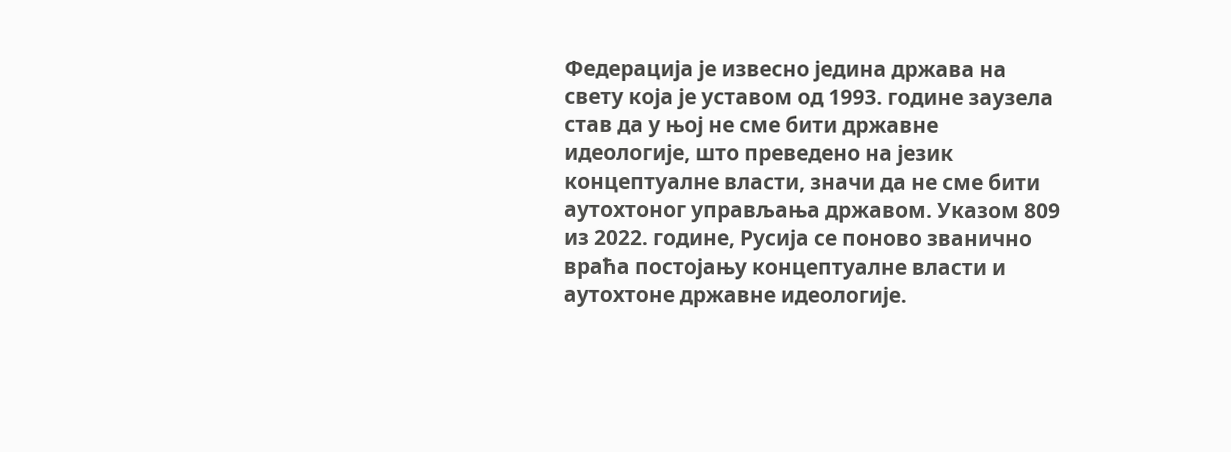Федерација је извесно једина држава на свету која је уставом од 1993. године заузела став да у њој не сме бити државне идеологије, што преведено на језик концептуалне власти, значи да не сме бити аутохтоног управљања државом. Указом 809 из 2022. године, Русија се поново званично враћа постојању концептуалне власти и аутохтоне државне идеологије.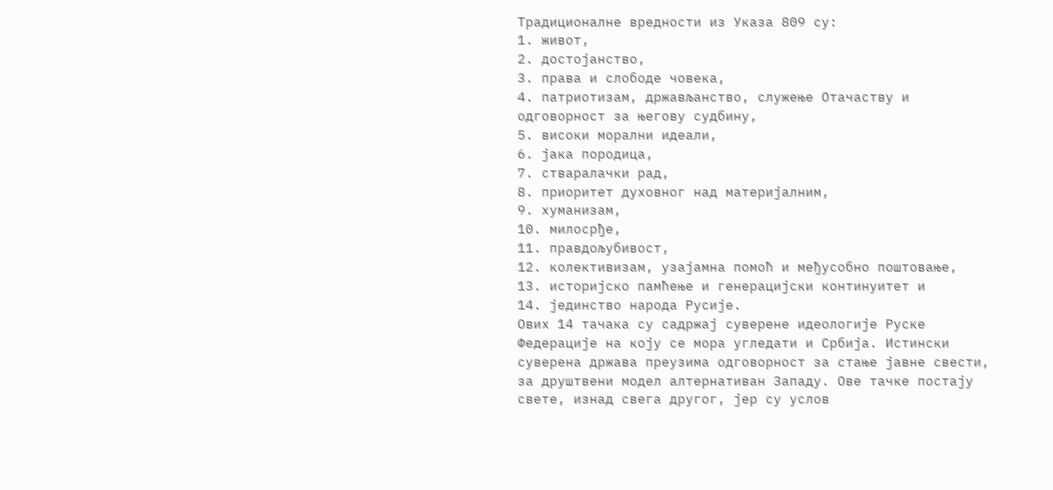Традиционалне вредности из Указа 809 су:
1. живот,
2. достојанство,
3. права и слободе човека,
4. патриотизам, држављанство, служење Отачаству и одговорност за његову судбину,
5. високи морални идеали,
6. јака породица,
7. стваралачки рад,
8. приоритет духовног над материјалним,
9. хуманизам,
10. милосрђе,
11. правдољубивост,
12. колективизам, узајамна помоћ и међусобно поштовање,
13. историјско памћење и генерацијски континуитет и
14. јединство народа Русије.
Ових 14 тачака су садржај суверене идеологије Руске Федерације на коју се мора угледати и Србија. Истински суверена држава преузима одговорност за стање јавне свести, за друштвени модел алтернативан Западу. Ове тачке постају свете, изнад свега другог, јер су услов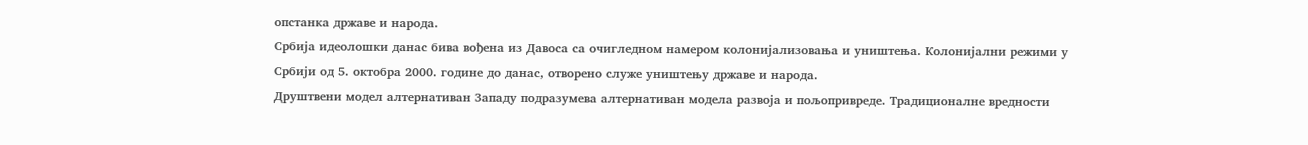опстанка државе и народа.
Србија идеолошки данас бива вођена из Давоса са очигледном намером колонијализовања и уништења. Колонијални режими у Србији од 5. октобра 2000. године до данас, отворено служе уништењу државе и народа.
Друштвени модел алтернативан Западу подразумева алтернативан модела развоја и пољопривреде. Традиционалне вредности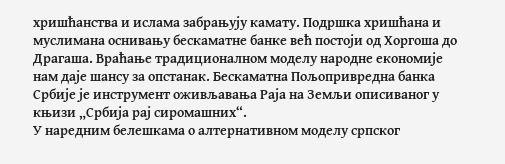хришћанства и ислама забрањују камату. Подршка хришћана и муслимана оснивању бескаматне банке већ постоји од Хоргоша до Драгаша. Враћање традиционалном моделу народне економије нам даје шансу за опстанак. Бескаматна Пољопривредна банка Србије је инструмент оживљавања Раја на Земљи описиваног у књизи „Србија рај сиромашних“.
У наредним белешкама о алтернативном моделу српског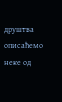друштва описаћемо неке од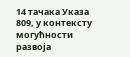14 тачака Указа 809, у контексту могућности развоја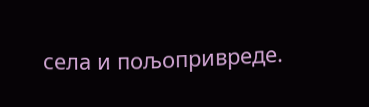села и пољопривреде.